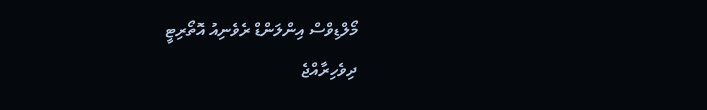މޯލްޑިވްސް އިންލަންޑް ރެވެނިއު އޮތޯރިޓީ
ދިވެހިރާއްޖެ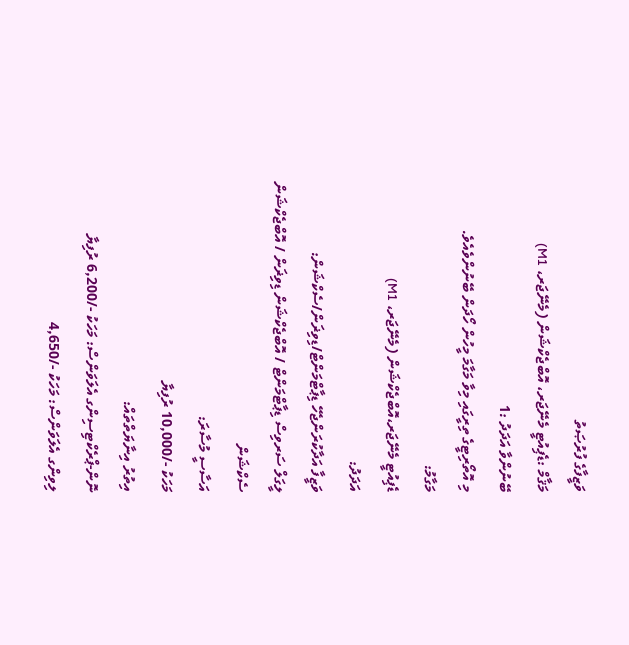ވަޒީފާގެ ފުރުޞަތު
މަޤާމް :ޑެޕިއުޓީ މެނޭޖަރ، އޮބްޖެކްޝަން (މެނޭޖަރ، M1)
ބޭނުންވާ އަދަދު :1
މި އޮތޯރިޓީގެ ތިރީގައި މިވާ މަގާމަ މީހުން ހޯދަން ބޭނުންވެއެވެ.
މަގާމު:
ޑެޕިއުޓީ މެނޭޖަރ،އޮބްޖެކްޝަން (މެނޭޖަރ، M1)
އަދަދު:
ވަޒީފާ އަދާކުރަންޖެހޭ ޑިޕާޓްމަންޓް/ޑިވިޜަން/ސެކްޝަން:
ލީގަލް ސަރވިސް ޑިޕާޓްމަންޓް / އޮބްޖެކްޝަން ޑިވިޜަން / އޮބްޖެކްޝަން ސެކްޝަން
އަސާސީ މުސާރަ:
މަހަކު -/10,000 ރުފިޔާ
އިތުރު އިނާޔަތްތައް:
ނޮން-ޕްރެކްޓިސިންގ އެލަވަންސް: މަހަކު -/6,200 ރުފިޔާ
ލިވިންގ އެލަވަންސް: މަހަކު -/4,650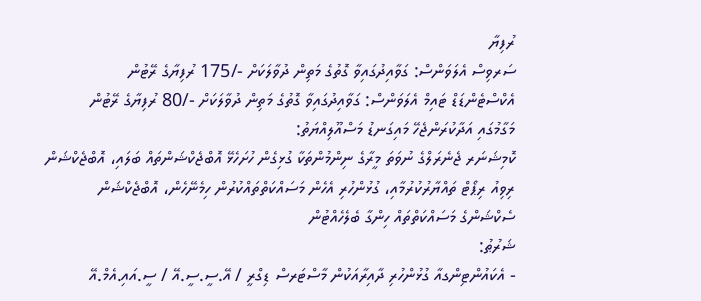ރުފިޔާ
ސަރވިސް އެލަވަންސް: ގަވާއިދުގައިވާ ގޮތުގެ މަތިން ދުވާލަކަށް -/175 ރުފިޔާގެ ރޭޓުން
އެކްސްޓެންޑަޑް ޓައިމް އެލަވަންސް: ގަވާއިދުގައިވާ ގޮތުގެ މަތިން ދުވާލަކަށް -/80 ރުފިޔާގެ ރޭޓުން
މަގާމުގައި އަދާކުރަންޖެހޭ މައިގަނޑު މަސްއޫލިއްޔަތު:
ކޮމިޝަނަރ ޖެނެރަލްގެ ނުވަތަ މީރާގެ ނިންމުންތަކާ ގުޅިގެން ހުށަހެޅޭ އޮބްޖެކްޝަންތައް ބަލައި، އޮބްޖެކްޝަން ރިވިއު ރިޕޯޓް ތައްޔާރުކުރުމާއި، ގުޅުންހުރި އެހެން މަސައްކަތްތައްކުރުން ހިމެނޭހެން، އޮބްޖެކްޝަން ސެކްޝަންގެ މަސައްކަތްތައް ހިންގާ ބެލެހެއްޓުން
ޝަރުޠު:
- އެކައުންޓިންގއާ ގުޅުންހުރި ދާއިރާއަކުން މާސްޓަރސް ޑިގްރީ / އޭ.ސީ.ސީ.އޭ / ސީ.އައި.އެމް.އޭ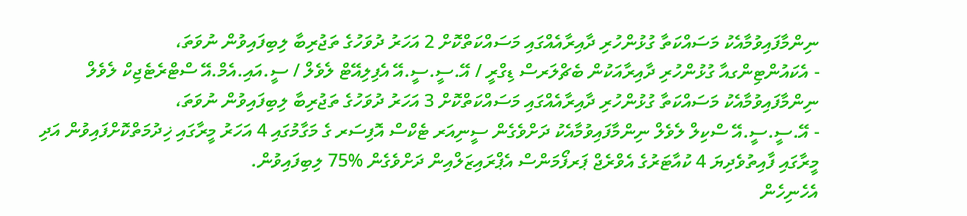ނިންމާފައިވުމާއެކު މަސައްކަތާ ގުޅުންހުރި ދާއިރާއެއްގައި މަސައްކަތްކޮށް 2 އަހަރު ދުވަހުގެ ތަޖުރިބާ ލިބިފައިވުން ނުވަތަ،
- އެކައުންޓިންގއާ ގުޅުންހުރި ދާއިރާއަކުން ބެޗްލަރސް ޑިގްރީ / އޭ.ސީ.ސީ.އޭ އެފިލިއޭޓް ލެވެލް / ސީ.އައި.އެމް.އޭ ސްޓްރެޓެޖިކް ލެވެލް ނިންމާފައިވުމާއެކު މަސައްކަތާ ގުޅުންހުރި ދާއިރާއެއްގައި މަސައްކަތްކޮށް 3 އަހަރު ދުވަހުގެ ތަޖުރިބާ ލިބިފައިވުން ނުވަތަ،
- އޭ.ސީ.ސީ.އޭ ސްކިލް ލެވެލް ނިންމާފައިވުމާއެކު ދަށްވެގެން ސީނިއަރ ޓެކްސް އޮފިސަރ ގެ މަގާމުގައި 4 އަހަރު މީރާގައި ޚިދުމަތްކޮށްފައިވުން އަދި މީރާގައި ފާއިތުވެދިޔަ 4 ކުއާޓަރުގެ އެވްރެޖް ޕަރފޯމަންސް އެޕްރައިޒަލްއިން ދަށްވެގެން %75 ލިބިފައިވުން.
އެހެނިހެން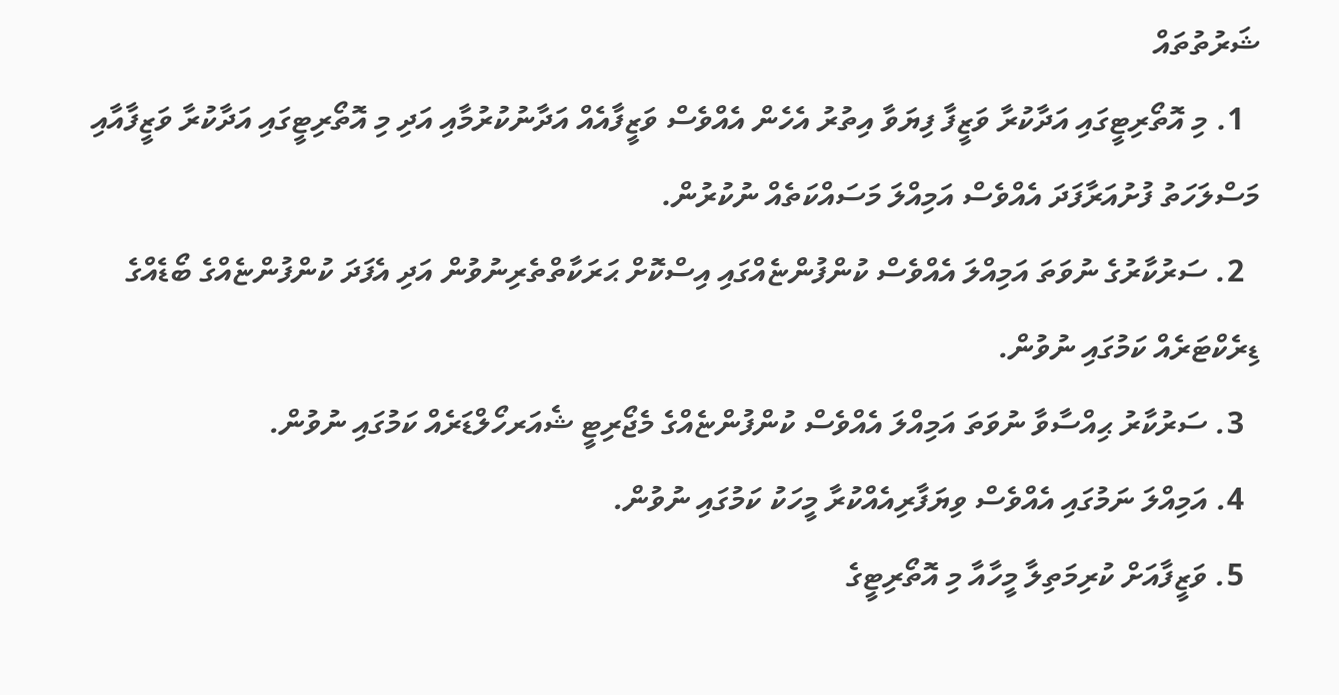ޝަރުތުތައް
  1. މި އޮތޯރިޓީގައި އަދާކުރާ ވަޒީފާ ފިޔަވާ އިތުރު އެހެން އެއްވެސް ވަޒީފާއެއް އަދާނުކުރުމާއި އަދި މި އޮތޯރިޓީގައި އަދާކުރާ ވަޒީފާއާއި މަސްލަހަތު ފުށުއަރާފަދަ އެއްވެސް އަމިއްލަ މަސައްކަތެއް ނުކުރުން.
  2. ސަރުކާރުގެ ނުވަތަ އަމިއްލަ އެއްވެސް ކުންފުންޏެއްގައި އިސްކޮށް ޙަރަކާތްތެރިނުވުން އަދި އެފަދަ ކުންފުންޏެއްގެ ބޯޑެއްގެ ޑިރެކްޓަރެއް ކަމުގައި ނުވުން.
  3. ސަރުކާރު ޙިއްސާވާ ނުވަތަ އަމިއްލަ އެއްވެސް ކުންފުންޏެއްގެ މެޖޯރިޓީ ޝެއަރހޯލްޑަރެއް ކަމުގައި ނުވުން.
  4. އަމިއްލަ ނަމުގައި އެއްވެސް ވިޔަފާރިއެއްކުރާ މީހަކު ކަމުގައި ނުވުން.
  5. ވަޒީފާއަށް ކުރިމަތިލާ މީހާއާ މި އޮތޯރިޓީގެ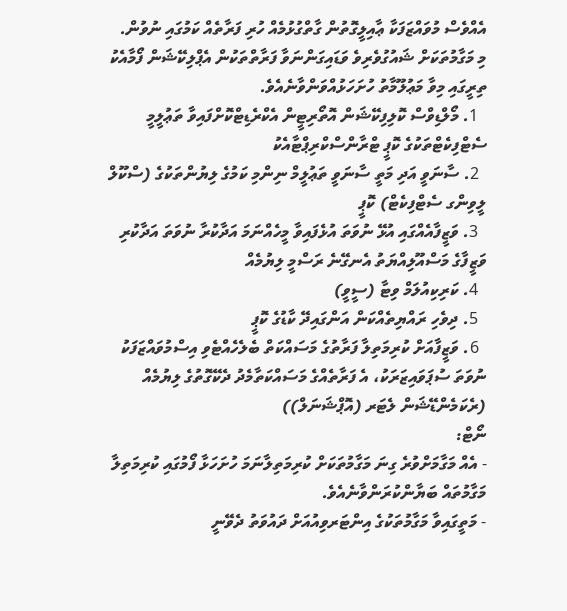އެއްވެސް މުވައްޒަފަކާ ޢާއިލީގޮތުން ގާތްގުޅުމެއް ހުރި ފަރާތެއް ކަމުގައި ނުވުން.
މި މަގާމުތަކަށް ޝައުގުވެރިވެ ވަޑައިގަންނަވާ ފަރާތްތަކުން އެޕްލިކޭޝަން ފޯމާއެކު ތިރީގައި މިވާ މަޢުލޫމާތު ހުށަހަޅުއްވަންވާނެއެވެ.
  1. މޯލްޑިވްސް ކޮލިފިކޭޝަން އޮތޯރިޓީން އެކްރެޑިޓްކޮށްފައިވާ ތަޢުލީމީ ސެޓްފިކެޓްތަކުގެ ކޮޕީ ޓްރާންސްކްރިޕްޓާއެކު
  2. ސާނަވީ އަދި މަތީ ސާނަވީ ތަޢުލީމް ނިންމި ކަމުގެ ލިޔުންތަކުގެ (ސްކޫލް ލީވިންގ ސެޓްފިކެޓް) ކޮޕީ
  3. ވަޒީފާއެއްގައި އުޅޭ ނުވަތަ އުޅެފައިވާ މީހެއްނަމަ އަދާކުރާ ނުވަތަ އަދާކުރި ވަޒީފާގެ މަސްއޫލިއްޔަތު އެނގޭނެ ރަސްމީ ލިޔުމެއް
  4. ކަރިކިއުލަމް ވިޓާ (ސީވީ)
  5. ދިވެހި ރައްޔިތެއްކަން އަންގައިދޭ ކާޑުގެ ކޮޕީ
  6. ވަޒީފާއަށް ކުރިމަތިލާ ފަރާތުގެ މަސައްކަތް ބެލެހެއްޓެވި އިސްމުވައްޒަފަކު ނުވަތަ ސުޕަވައިޒަރަކު، އެ ފަރާތެއްގެ މަސައްކަތާމެދު ދެކޭގޮތުގެ ލިޔުމެއް (ރެކަމެންޑޭޝަން ލެޓަރ (އޮޕްޝަނަލް))
ނޯޓް:
- އެއް މަގާމަށްވުރެ ގިނަ މަގާމުތަކަށް ކުރިމަތިލާނަމަ ހުށަހަޅާ ފޯމުގައި ކުރިމަތިލާ މަގާމުތައް ބަޔާންކުރަންވާނެއެވެ.
- މަތީގައިވާ މަގާމުތަކުގެ އިންޓަރވިއުއަށް ދައުވަތު ދެވޭނީ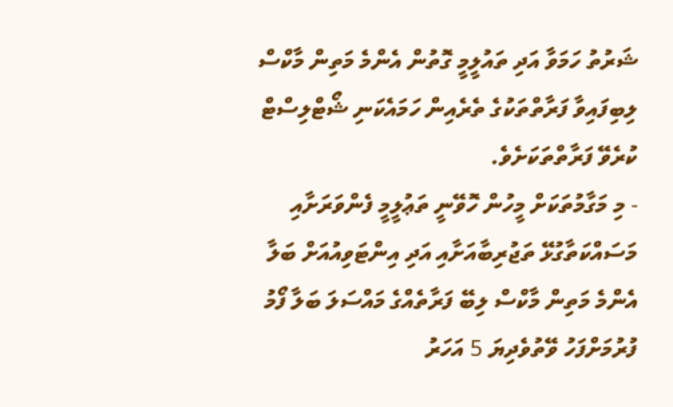ޝަރުތު ހަމަވާ އަދި ތައުލީމީ ގޮތުން އެންމެ މަތިން މާކްސް ލިބިފައިވާ ފަރާތްތަކުގެ ތެރެއިން ހަމައެކަނި ޝޯޓްލިސްޓް ކުރެވޭ ފަރާތްތަކަށެވެ.
- މި މަގާމުތަކަށް މީހުން ހޮވޭނީ ތަޢުލީމީ ފެންވަރަށާއި މަސައްކަތާގުޅޭ ތަޖުރިބާއަށާއި އަދި އިންޓަވިއުއަށް ބަލާ އެންމެ މަތިން މާކްސް ލިބޭ ފަރާތެއްގެ މައްސަލަ ބަލާ ފޯމު ފުރުމަށްފަހު ވޭތުވެދިޔަ 5 އަހަރު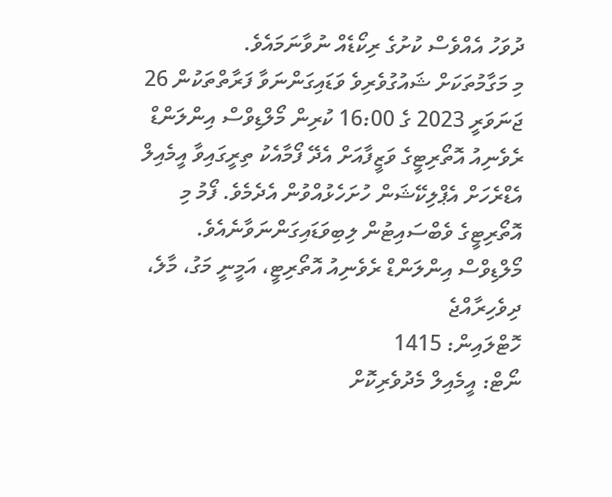ދުވަހު އެއްވެސް ކުށުގެ ރިކޯޑެއް ނުވާނަމައެވެ.
މި މަގާމުތަކަށް ޝައުގުވެރިވެ ވަޑައިގަންނަވާ ފަރާތްތަކުން 26  ޖަނަވަރީ 2023 ގެ 16:00 ކުރިން މޯލްޑިވްސް އިންލަންޑް ރެވެނިއު އޮތޯރިޓީގެ ވަޒީފާއަށް އެދޭ ފޯމާއެކު ތިރީގައިވާ އީމެއިލް އެޑްރެހަށް އެޕްލިކޭޝަން ހުށަހެޅުއްވުން އެދެމެވެ. ފޯމު މި އޮތޯރިޓީގެ ވެބްސައިޓުން ލިބިވަޑައިގަންނަވާނެއެވެ.
މޯލްޑިވްސް އިންލަންޑް ރެވެނިއު އޮތޯރިޓީ، އަމީނީ މަގު، މާލެ، ދިވެހިރާއްޖެ
ހޮޓްލައިން: 1415
ނޯޓް: އީމެއިލް މެދުވެރިކޮށް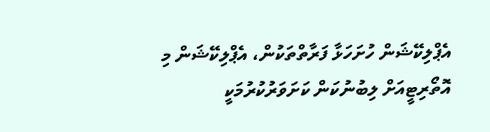އެޕްލިކޭޝަން ހުށަހަޅާ ފަރާތްތަކުން، އެޕްލިކޭޝަން މި އޮތޯރިޓީއަށް ލިބުނުކަން ކަށަވަރުކުރުމަކީ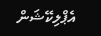އެޕްލިކޭޝަން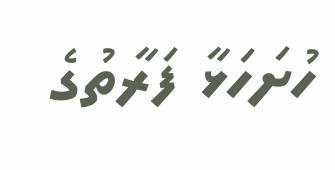ހުށަހަޅާ ފަރާތުގެ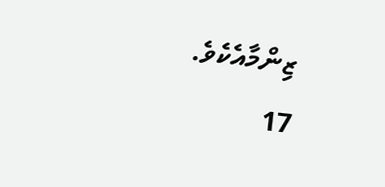ޒިންމާއެކެވެ.
17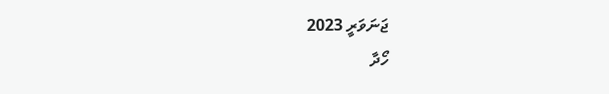ޖަނަވަރީ 2023
ހޯދާ